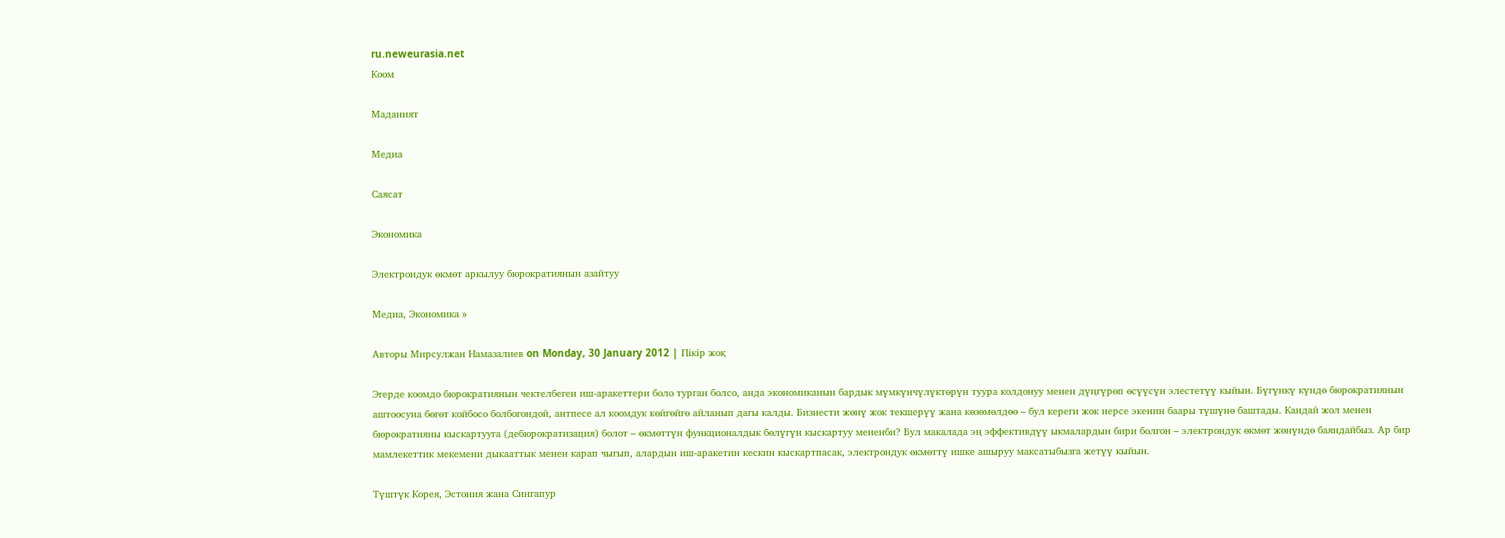ru.neweurasia.net
Коом

Маданият

Медиа

Саясат

Экономика

Электрондук өкмөт аркылуу бюрократиянын азайтуу

Медиа, Экономика »

Авторы Мирсулжан Намазалиев on Monday, 30 January 2012 | Пікір жоқ

Эгерде коомдо бюрократиянын чектелбеген иш-аракеттери боло турган болсо, анда экономиканын бардык мүмкүнчүлүктөрүн туура колдонуу менен дүңгүрөп өсүүсүн элестетүү кыйын. Бүгүнкү күндө бюрократиянын аштоосуна бөгөт койбосо болбогондой, антпесе ал коомдук көйгөйгө айланып дагы калды. Бизнести жөнү жок текшерүү жана көзөмөлдөө – бул кереги жок нерсе экенин баары түшүнө баштады. Кандай жол менен бюрократияны кыскартууга (дебюрократизация) болот – өкмөттүн функционалдык бөлүгүн кыскартуу мененби? Бул макалада эң эффективдүү ыкмалардын бири болгон – электрондук өкмөт жөнүндө баяндайбыз. Ар бир мамлекеттик мекемени дыкааттык менен карап чыгып, алардын иш-аракетин кескин кыскартпасак, электрондук өкмөттү ишке ашыруу максатыбызга жетүү кыйын.

Түштүк Корея, Эстония жана Сингапур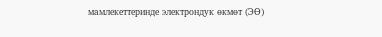мамлекеттеринде электрондук өкмөт (ЭӨ)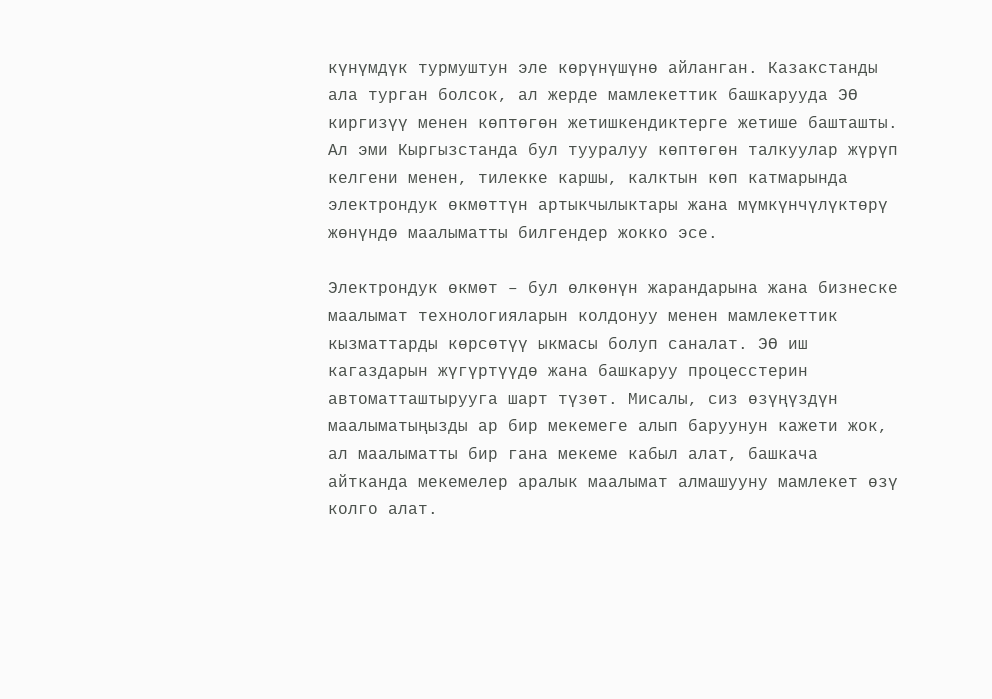күнүмдүк турмуштун эле көрүнүшүнө айланган. Казакстанды ала турган болсок, ал жерде мамлекеттик башкарууда ЭӨ киргизүү менен көптөгөн жетишкендиктерге жетише башташты. Ал эми Кыргызстанда бул тууралуу көптөгөн талкуулар жүрүп келгени менен, тилекке каршы, калктын көп катмарында электрондук өкмөттүн артыкчылыктары жана мүмкүнчүлүктөрү жөнүндө маалыматты билгендер жокко эсе.

Электрондук өкмөт – бул өлкөнүн жарандарына жана бизнеске маалымат технологияларын колдонуу менен мамлекеттик кызматтарды көрсөтүү ыкмасы болуп саналат. ЭӨ иш кагаздарын жүгүртүүдө жана башкаруу процесстерин автоматташтырууга шарт түзөт. Мисалы, сиз өзүңүздүн маалыматыңызды ар бир мекемеге алып баруунун кажети жок, ал маалыматты бир гана мекеме кабыл алат, башкача айтканда мекемелер аралык маалымат алмашууну мамлекет өзү колго алат.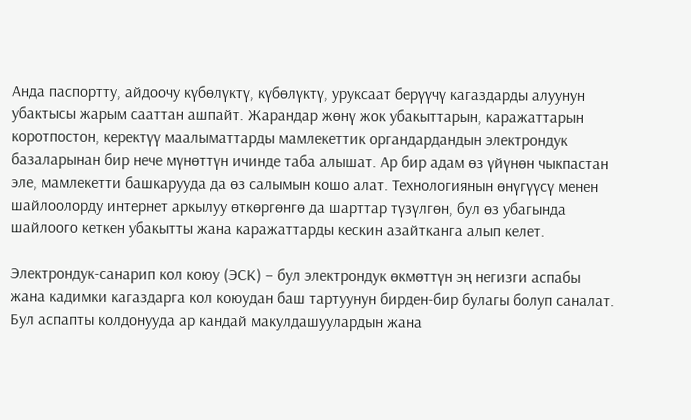Анда паспортту, айдоочу күбөлүктү, күбөлүктү, уруксаат берүүчү кагаздарды алуунун убактысы жарым сааттан ашпайт. Жарандар жөнү жок убакыттарын, каражаттарын коротпостон, керектүү маалыматтарды мамлекеттик органдардандын электрондук базаларынан бир нече мүнөттүн ичинде таба алышат. Ар бир адам өз үйүнөн чыкпастан эле, мамлекетти башкарууда да өз салымын кошо алат. Технологиянын өнүгүүсү менен шайлоолорду интернет аркылуу өткөргөнгө да шарттар түзүлгөн, бул өз убагында шайлоого кеткен убакытты жана каражаттарды кескин азайтканга алып келет.

Электрондук-санарип кол коюу (ЭСК) – бул электрондук өкмөттүн эң негизги аспабы жана кадимки кагаздарга кол коюудан баш тартуунун бирден-бир булагы болуп саналат. Бул аспапты колдонууда ар кандай макулдашуулардын жана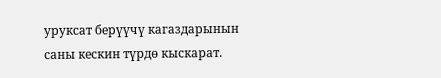уруксат берүүчү кагаздарынын саны кескин түрдө кыскарат.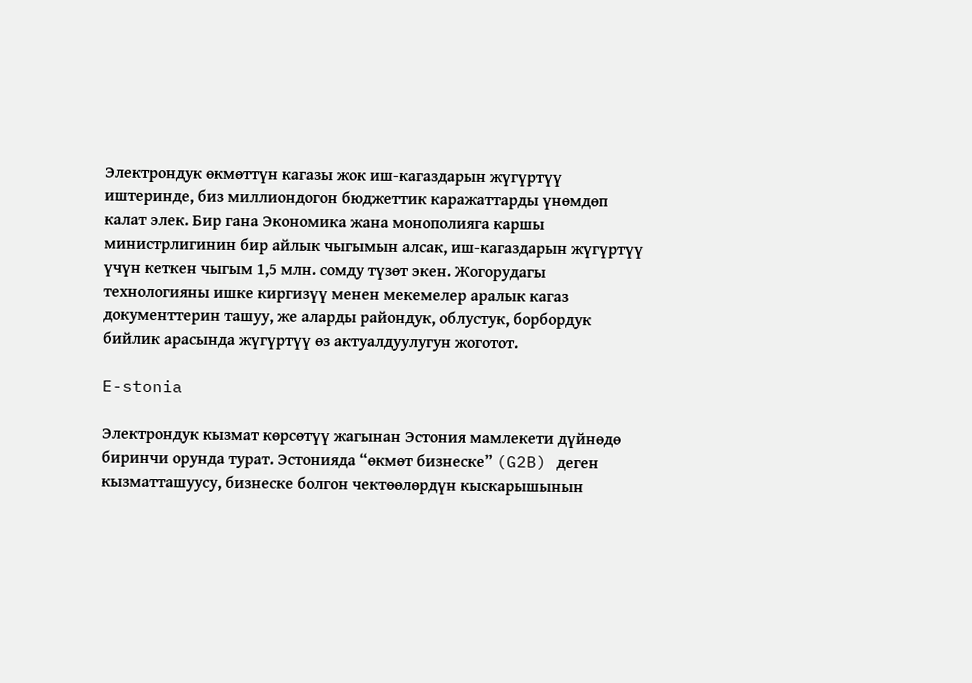Электрондук өкмөттүн кагазы жок иш-кагаздарын жүгүртүү иштеринде, биз миллиондогон бюджеттик каражаттарды үнөмдөп калат элек. Бир гана Экономика жана монополияга каршы министрлигинин бир айлык чыгымын алсак, иш-кагаздарын жүгүртүү үчүн кеткен чыгым 1,5 млн. сомду түзөт экен. Жогорудагы технологияны ишке киргизүү менен мекемелер аралык кагаз документтерин ташуу, же аларды райондук, облустук, борбордук бийлик арасында жүгүртүү өз актуалдуулугун жоготот.

E-stonia

Электрондук кызмат көрсөтүү жагынан Эстония мамлекети дүйнөдө биринчи орунда турат. Эстонияда “өкмөт бизнеске” (G2B) деген кызматташуусу, бизнеске болгон чектөөлөрдүн кыскарышынын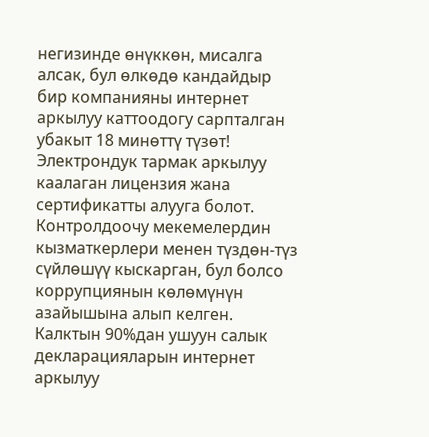негизинде өнүккөн, мисалга алсак, бул өлкөдө кандайдыр бир компанияны интернет аркылуу каттоодогу сарпталган убакыт 18 минөттү түзөт! Электрондук тармак аркылуу каалаган лицензия жана сертификатты алууга болот. Контролдоочу мекемелердин кызматкерлери менен түздөн-түз сүйлөшүү кыскарган, бул болсо коррупциянын көлөмүнүн азайышына алып келген. Калктын 90%дан ушуун салык декларацияларын интернет аркылуу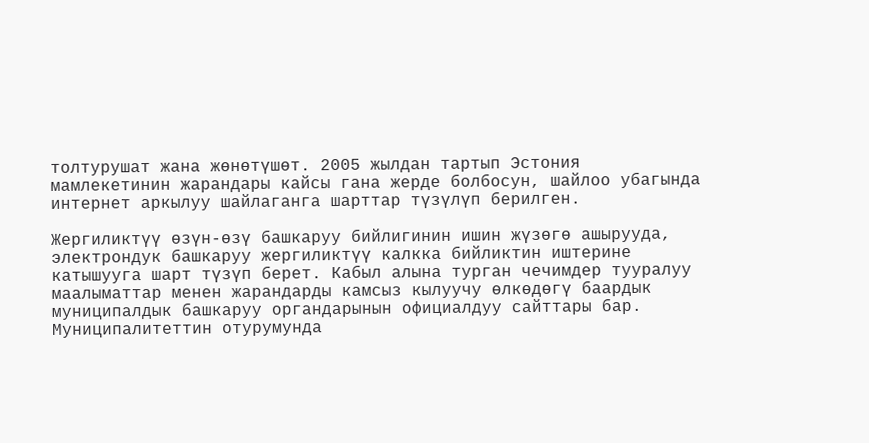толтурушат жана жөнөтүшөт. 2005 жылдан тартып Эстония мамлекетинин жарандары кайсы гана жерде болбосун, шайлоо убагында интернет аркылуу шайлаганга шарттар түзүлүп берилген.

Жергиликтүү өзүн-өзү башкаруу бийлигинин ишин жүзөгө ашырууда, электрондук башкаруу жергиликтүү калкка бийликтин иштерине катышууга шарт түзүп берет. Кабыл алына турган чечимдер тууралуу маалыматтар менен жарандарды камсыз кылуучу өлкөдөгү баардык муниципалдык башкаруу органдарынын официалдуу сайттары бар. Муниципалитеттин отурумунда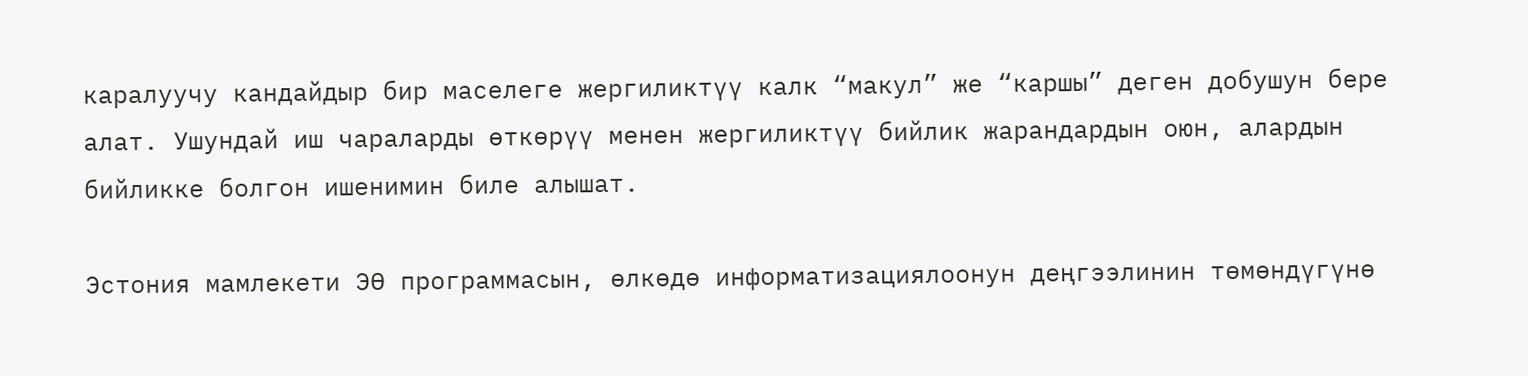каралуучу кандайдыр бир маселеге жергиликтүү калк “макул” же “каршы” деген добушун бере алат. Ушундай иш чараларды өткөрүү менен жергиликтүү бийлик жарандардын оюн, алардын бийликке болгон ишенимин биле алышат.

Эстония мамлекети ЭӨ программасын, өлкөдө информатизациялоонун деңгээлинин төмөндүгүнө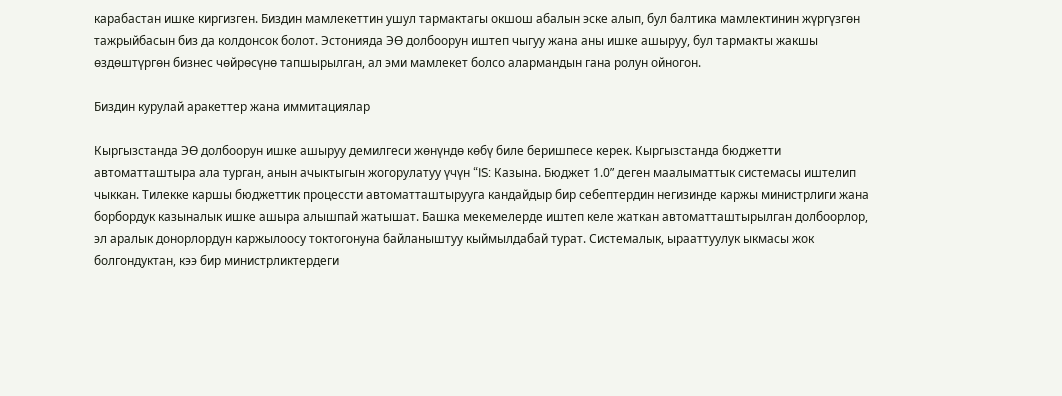карабастан ишке киргизген. Биздин мамлекеттин ушул тармактагы окшош абалын эске алып, бул балтика мамлектинин жүргүзгөн тажрыйбасын биз да колдонсок болот. Эстонияда ЭӨ долбоорун иштеп чыгуу жана аны ишке ашыруу, бул тармакты жакшы өздөштүргөн бизнес чөйрөсүнө тапшырылган, ал эми мамлекет болсо алармандын гана ролун ойногон.

Биздин курулай аракеттер жана иммитациялар

Кыргызстанда ЭӨ долбоорун ишке ашыруу демилгеси жөнүндө көбү биле беришпесе керек. Кыргызстанда бюджетти автоматташтыра ала турган, анын ачыктыгын жогорулатуу үчүн “IS: Казына. Бюджет 1.0” деген маалыматтык системасы иштелип чыккан. Тилекке каршы бюджеттик процессти автоматташтырууга кандайдыр бир себептердин негизинде каржы министрлиги жана борбордук казыналык ишке ашыра алышпай жатышат. Башка мекемелерде иштеп келе жаткан автоматташтырылган долбоорлор, эл аралык донорлордун каржылоосу токтогонуна байланыштуу кыймылдабай турат. Системалык, ырааттуулук ыкмасы жок болгондуктан, кээ бир министрликтердеги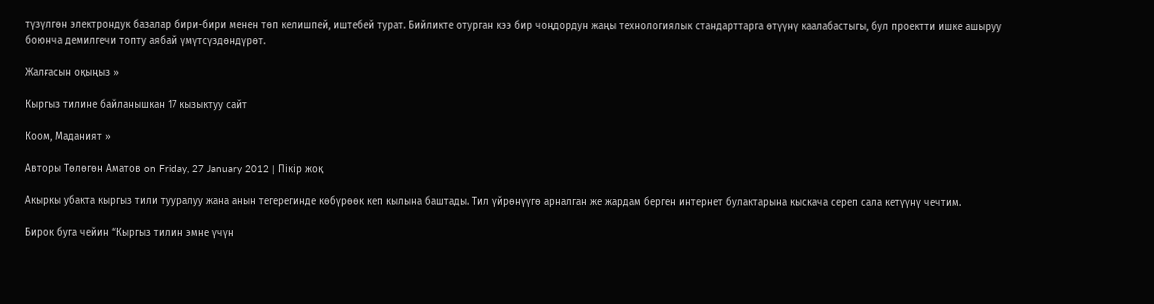түзүлгөн электрондук базалар бири-бири менен төп келишпей, иштебей турат. Бийликте отурган кээ бир чоңдордун жаңы технологиялык стандарттарга өтүүнү каалабастыгы, бул проектти ишке ашыруу боюнча демилгечи топту аябай үмүтсүздөндүрөт.

Жалғасын оқыңыз »

Кыргыз тилине байланышкан 17 кызыктуу сайт

Коом, Маданият »

Авторы Төлөгөн Аматов on Friday, 27 January 2012 | Пікір жоқ

Акыркы убакта кыргыз тили тууралуу жана анын тегерегинде көбүрөөк кеп кылына баштады. Тил үйрөнүүгө арналган же жардам берген интернет булактарына кыскача сереп сала кетүүнү чечтим.

Бирок буга чейин “Кыргыз тилин эмне үчүн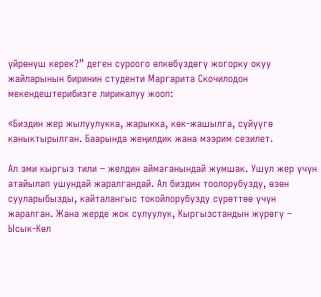үйрөнүш керек?” деген суроого өлкөбүздөгү жогорку окуу жайларынын биринин студенти Маргарита Скочилодон мекендештерибизге лирикалуу жооп:

«Биздин жер жылуулукка, жарыкка, көк-жашылга, сүйүүгө каныктырылган. Баарында жеңилдик жана мээрим сезилет.

Ал эми кыргыз тили – желдин аймаганындай жумшак. Ушул жер үчүн атайылап ушундай жаралгандай. Ал биздин тоолорубузду, өзөн сууларыбызды, кайталангыс токойлорубузду сүрөттөө үчүн жаралган. Жана жерде жок сулуулук, Кыргызстандын жүрөгү – Ысык-Көл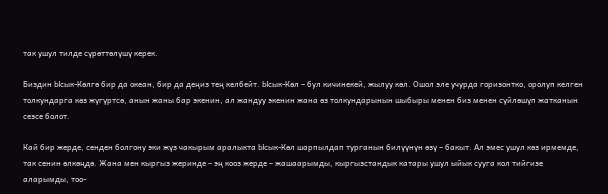так ушул тилде сүрөттөлүшү керек.

Биздин Ысык-Көлгө бир да океан, бир да деңиз тең келбейт. Ысык-Көл – бул кичинекей, жылуу көл. Ошол эле учурда горизонтко, оролуп келген толкундарга көз жүгүртсө, анын жаны бар экенин, ал жандуу экенин жана өз толкундарынын шыбыры менен биз менен сүйлөшүп жатканын сезсе болот.

Кай бир жерде, сенден болгону эки жүз чакырым аралыкта Ысык-Көл шарпылдап турганын билүүнүн өзү – бакыт. Ал эмес ушул көз ирмемде, так сенин өлкөңдө. Жана мен кыргыз жеринде – эң кооз жерде – жашаарымды, кыргызстандык катары ушул ыйык сууга кол тийгизе аларымды, тоо-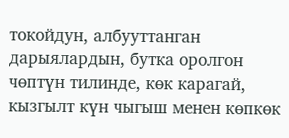токойдун, албууттанган дарыялардын, бутка оролгон чөптүн тилинде, көк карагай, кызгылт күн чыгыш менен көпкөк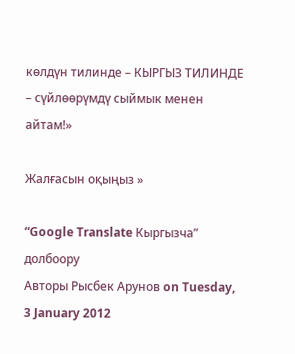көлдүн тилинде – КЫРГЫЗ ТИЛИНДЕ – сүйлөөрүмдү сыймык менен айтам!»

Жалғасын оқыңыз »

“Google Translate Кыргызча” долбоору
Авторы Рысбек Арунов on Tuesday, 3 January 2012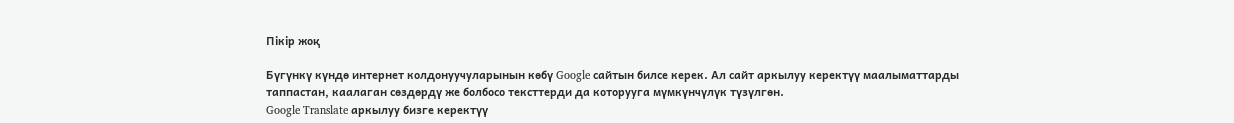Пікір жоқ

Бүгүнкү күндө интернет колдонуучуларынын көбү Google сайтын билсе керек. Ал сайт аркылуу керектүү маалыматтарды таппастан, каалаган сөздөрдү же болбосо тексттерди да которууга мүмкүнчүлүк түзүлгөн.
Google Translate аркылуу бизге керектүү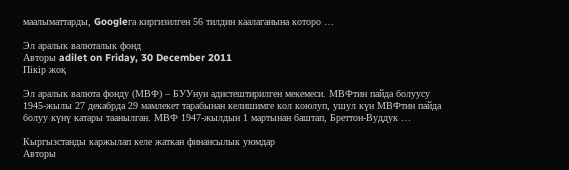маалыматтарды, Googleга киргизилген 56 тилдин каалаганына которо …

Эл аралык валюталык фонд
Авторы adilet on Friday, 30 December 2011
Пікір жоқ

Эл аралык валюта фонду (МВФ) – БУУнун адистештирилген мекемеси. МВФтин пайда болуусу 1945-жылы 27 декабрда 29 мамлекет тарабынан келишимге кол коюлуп, ушул күн МВФтин пайда болуу күнү катары таанылган. МВФ 1947-жылдын 1 мартынан баштап, Бреттон-Вуддук …

Кыргызстанды каржылап келе жаткан финансылык уюмдар
Авторы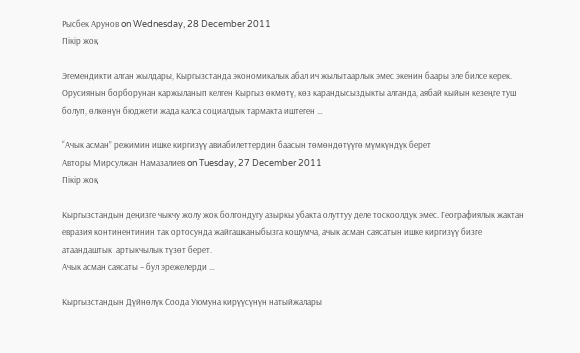Рысбек Арунов on Wednesday, 28 December 2011
Пікір жоқ

Эгемендикти алган жылдары, Кыргызстанда экономикалык абал ич жылытаарлык эмес экенин баары эле билсе керек. Орусиянын борборунан каржыланып келген Кыргыз өкмөтү, көз карандысыздыкты алганда, аябай кыйын кезеңге туш болуп, өлкөнүн бюджети жада калса социалдык тармакта иштеген …

“Ачык асман” режимин ишке киргизүү авиабилеттердин баасын төмөндөтүүгө мүмкүндүк берет
Авторы Мирсулжан Намазалиев on Tuesday, 27 December 2011
Пікір жоқ

Кыргызстандын деңизге чыкчу жолу жок болгондугу азыркы убакта олуттуу деле тоскоолдук эмес. Географиялык жактан евразия континентинин так ортосунда жайгашканыбызга кошумча, ачык асман саясатын ишке киргизүү бизге атаандаштык  артыкчылык түзөт берет.
Ачык асман саясаты – бул эрежелерди …

Кыргызстандын Дүйнөлүк Соода Уюмуна кирүүсүнүн натыйжалары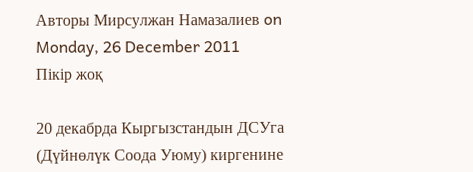Авторы Мирсулжан Намазалиев on Monday, 26 December 2011
Пікір жоқ

20 декабрда Кыргызстандын ДСУга (Дүйнөлүк Соода Уюму) киргенине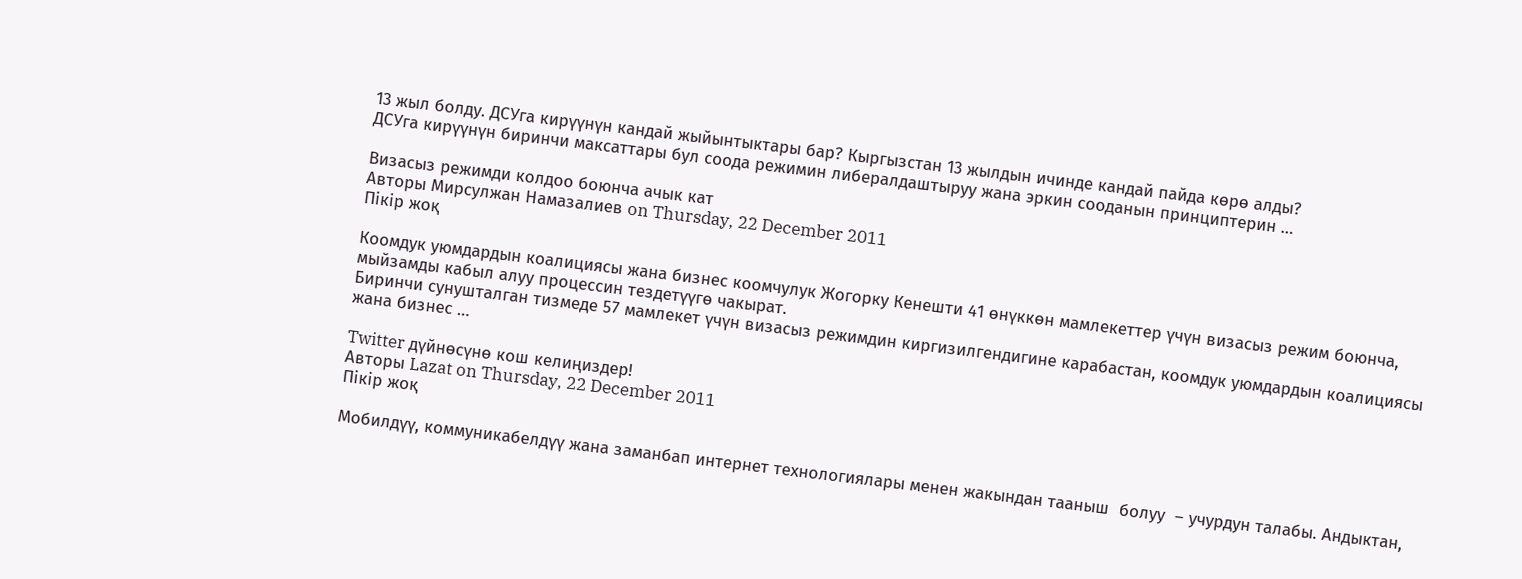13 жыл болду. ДСУга кирүүнүн кандай жыйынтыктары бар? Кыргызстан 13 жылдын ичинде кандай пайда көрө алды?
ДСУга кирүүнүн биринчи максаттары бул соода режимин либералдаштыруу жана эркин сооданын принциптерин …

Визасыз режимди колдоо боюнча ачык кат
Авторы Мирсулжан Намазалиев on Thursday, 22 December 2011
Пікір жоқ

Коомдук уюмдардын коалициясы жана бизнес коомчулук Жогорку Кенешти 41 өнүккөн мамлекеттер үчүн визасыз режим боюнча, мыйзамды кабыл алуу процессин тездетүүгө чакырат.
Биринчи сунушталган тизмеде 57 мамлекет үчүн визасыз режимдин киргизилгендигине карабастан, коомдук уюмдардын коалициясы жана бизнес …

Twitter дүйнөсүнө кош келиңиздер!
Авторы Lazat on Thursday, 22 December 2011
Пікір жоқ

Мобилдүү, коммуникабелдүү жана заманбап интернет технологиялары менен жакындан тааныш  болуу  – учурдун талабы. Андыктан,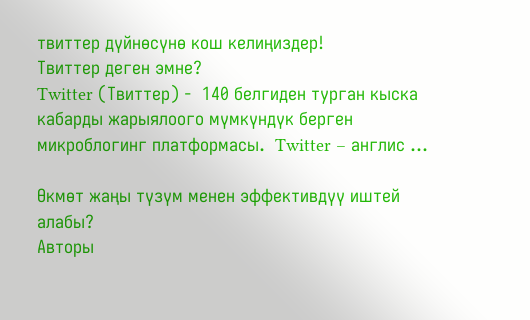твиттер дүйнөсүнө кош келиңиздер!
Твиттер деген эмне?
Twitter (Твиттер) -  140 белгиден турган кыска кабарды жарыялоого мүмкүндүк берген микроблогинг платформасы.  Twitter – англис …

Өкмөт жаңы түзүм менен эффективдүү иштей алабы?
Авторы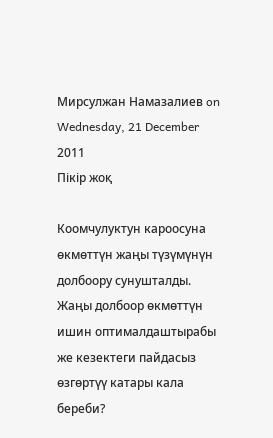Мирсулжан Намазалиев on Wednesday, 21 December 2011
Пікір жоқ

Коомчулуктун кароосуна өкмөттүн жаңы түзүмүнүн долбоору сунушталды. Жаңы долбоор өкмөттүн ишин оптималдаштырабы же кезектеги пайдасыз өзгөртүү катары кала береби?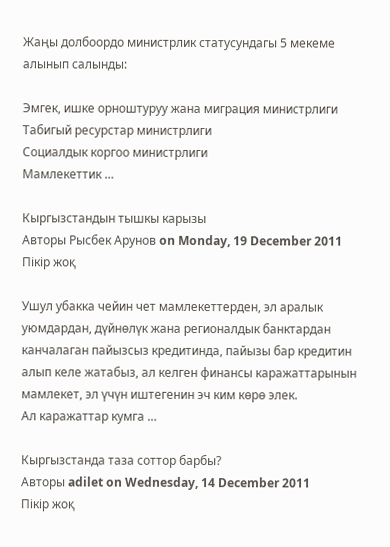Жаңы долбоордо министрлик статусундагы 5 мекеме алынып салынды:

Эмгек, ишке орноштуруу жана миграция министрлиги
Табигый ресурстар министрлиги
Социалдык коргоо министрлиги
Мамлекеттик …

Кыргызстандын тышкы карызы
Авторы Рысбек Арунов on Monday, 19 December 2011
Пікір жоқ

Ушул убакка чейин чет мамлекеттерден, эл аралык уюмдардан, дүйнөлүк жана регионалдык банктардан канчалаган пайызсыз кредитинда, пайызы бар кредитин алып келе жатабыз, ал келген финансы каражаттарынын мамлекет, эл үчүн иштегенин эч ким көрө элек.
Ал каражаттар кумга …

Кыргызстанда таза соттор барбы?
Авторы adilet on Wednesday, 14 December 2011
Пікір жоқ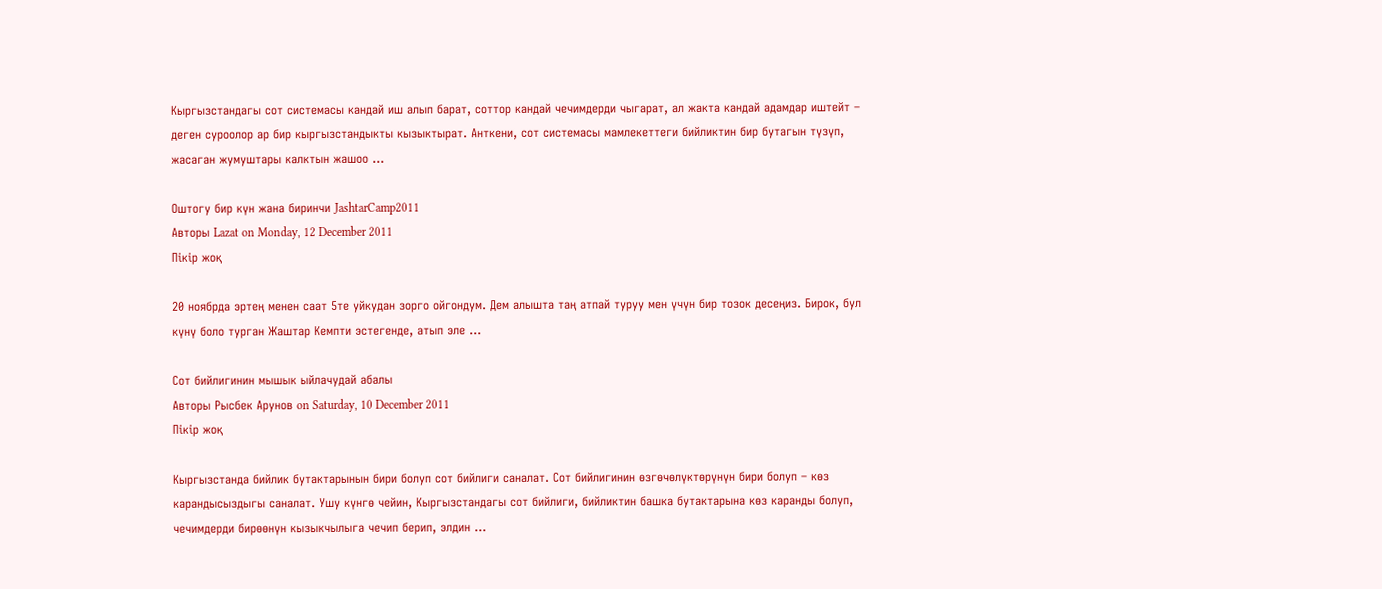Кыргызстандагы сот системасы кандай иш алып барат, соттор кандай чечимдерди чыгарат, ал жакта кандай адамдар иштейт – деген суроолор ар бир кыргызстандыкты кызыктырат. Анткени, сот системасы мамлекеттеги бийликтин бир бутагын түзүп, жасаган жумуштары калктын жашоо …

Оштогу бир күн жана биринчи JashtarCamp2011
Авторы Lazat on Monday, 12 December 2011
Пікір жоқ

20 ноябрда эртең менен саат 5те уйкудан зорго ойгондум. Дем алышта таң атпай туруу мен үчүн бир тозок десеңиз. Бирок, бул күнү боло турган Жаштар Кемпти эстегенде, атып эле …

Сот бийлигинин мышык ыйлачудай абалы
Авторы Рысбек Арунов on Saturday, 10 December 2011
Пікір жоқ

Кыргызстанда бийлик бутактарынын бири болуп сот бийлиги саналат. Сот бийлигинин өзгөчөлүктөрүнүн бири болуп – көз карандысыздыгы саналат. Ушу күнгө чейин, Кыргызстандагы сот бийлиги, бийликтин башка бутактарына көз каранды болуп, чечимдерди бирөөнүн кызыкчылыга чечип берип, элдин …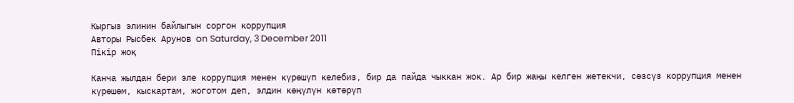Кыргыз элинин байлыгын соргон коррупция
Авторы Рысбек Арунов on Saturday, 3 December 2011
Пікір жоқ

Канча жылдан бери эле коррупция менен күрөшүп келебиз, бир да пайда чыккан жок. Ар бир жаңы келген жетекчи, сөзсүз коррупция менен күрөшөм, кыскартам, жоготом деп, элдин көңүлүн көтөрүп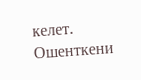келет.
Ошенткени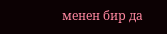менен бир да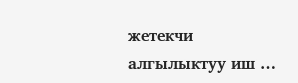жетекчи алгылыктуу иш …